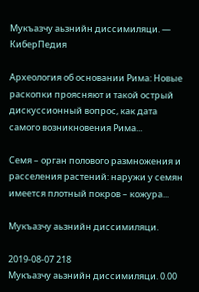Мукъазчу аьзнийн диссимиляци. — КиберПедия

Археология об основании Рима: Новые раскопки проясняют и такой острый дискуссионный вопрос, как дата самого возникновения Рима...

Семя – орган полового размножения и расселения растений: наружи у семян имеется плотный покров – кожура...

Мукъазчу аьзнийн диссимиляци.

2019-08-07 218
Мукъазчу аьзнийн диссимиляци. 0.00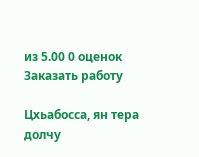из 5.00 0 оценок
Заказать работу

Цхьабосса, ян тера долчу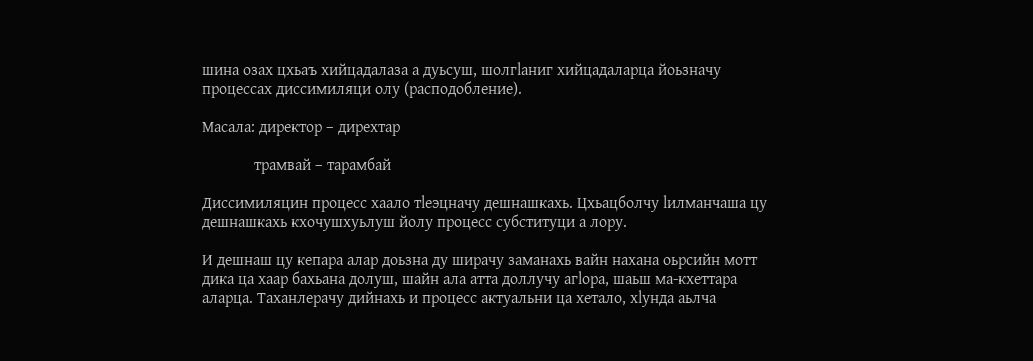шина озах цхьаъ хийцадалаза а дуьсуш, шолгlаниг хийцадаларца йоьзначу процессах диссимиляци олу (расподобление).

Масала: директор – дирехтар

             трамвай – тарамбай

Диссимиляцин процесс хаало тlеэцначу дешнашкахь. Цхьацболчу lилманчаша цу дешнашкахь кхочушхуьлуш йолу процесс субституци а лору.

И дешнаш цу кепара алар доьзна ду ширачу заманахь вайн нахана оьрсийн мотт дика ца хаар бахьана долуш, шайн ала атта доллучу агlора, шаьш ма-кхеттара аларца. Таханлерачу дийнахь и процесс актуальни ца хетало, хlунда аьлча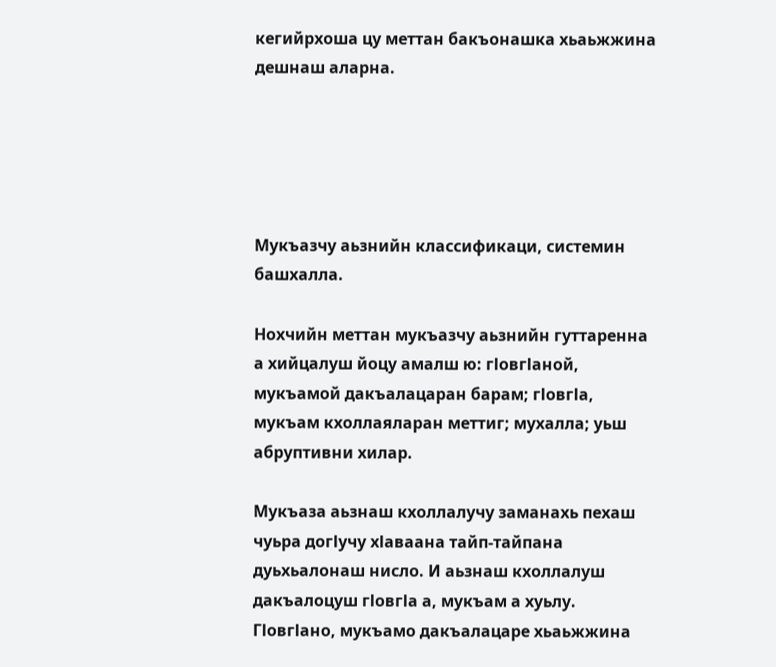кегийрхоша цу меттан бакъонашка хьаьжжина дешнаш аларна.





Мукъазчу аьзнийн классификаци, системин башхалла.

Нохчийн меттан мукъазчу аьзнийн гуттаренна а хийцалуш йоцу амалш ю: гlовгlаной, мукъамой дакъалацаран барам; гlовгlа, мукъам кхоллаяларан меттиг; мухалла; уьш абруптивни хилар.

Мукъаза аьзнаш кхоллалучу заманахь пехаш чуьра догlучу хlаваана тайп-тайпана дуьхьалонаш нисло. И аьзнаш кхоллалуш дакъалоцуш гlовгlа а, мукъам а хуьлу. Гlовгlано, мукъамо дакъалацаре хьаьжжина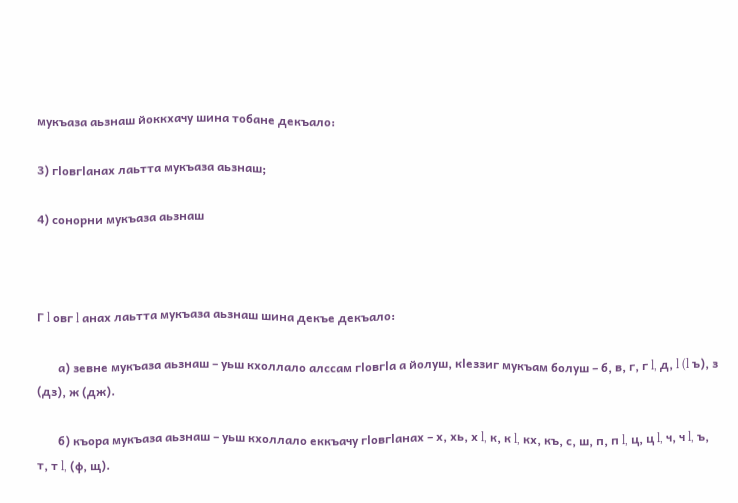мукъаза аьзнаш йоккхачу шина тобане декъало:

3) гlовгlанах лаьтта мукъаза аьзнаш;

4) сонорни мукъаза аьзнаш



Г l овг l анах лаьтта мукъаза аьзнаш шина декъе декъало:

       а) зевне мукъаза аьзнаш – уьш кхоллало алссам гlовгlа а йолуш, кlеззиг мукъам болуш – б, в, г, г l, д, l (l ъ), з (дз), ж (дж).

       б) къора мукъаза аьзнаш – уьш кхоллало еккъачу гlовгlанах – х, хь, х l, к, к l, кх, къ, с, ш, п, п l, ц, ц l, ч, ч l, ъ, т, т l, (ф, щ).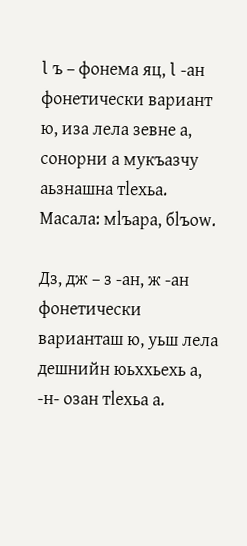l ъ – фонема яц, l -ан фонетически вариант ю, иза лела зевне а, сонорни а мукъазчу аьзнашна тlехьа. Масала: мlъара, бlъоw.

Дз, дж – з -ан, ж -ан фонетически варианташ ю, уьш лела дешнийн юьххьехь а, -н- озан тlехьа а.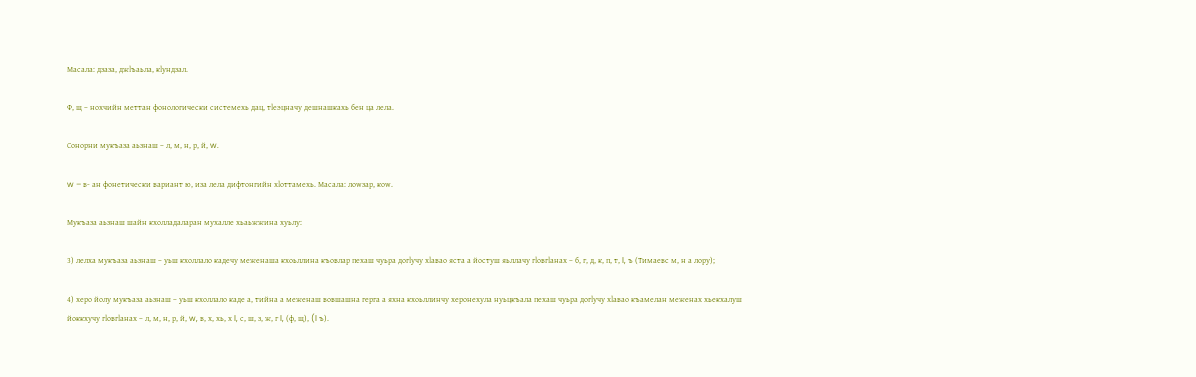Масала: дзаза, джlъаьла, кlундзал.

Ф, щ – нохчийн меттан фонологически системехь дац, тlеэцначу дешнашкахь бен ца лела.

Сонорни мукъаза аьзнаш – л, м, н, р, й, w.

w – в- ан фонетически вариант ю, иза лела дифтонгийн хlоттамехь. Масала: лоwзар, коw.

Мукъаза аьзнаш шайн кхолладаларан мухалле хьаьжжина хуьлу:

3) лелха мукъаза аьзнаш – уьш кхоллало кадечу меженаша кхоьллина къовлар пехаш чуьра догlучу хlавао яста а йостуш яьллачу гlовгlанах – б, г, д, к, п, т, l, ъ (Тимаевс м, н а лору);

4) херо йолу мукъаза аьзнаш – уьш кхоллало каде а, тийна а меженаш вовшашна герга а яхна кхоьллинчу херонехула нуьцкъала пехаш чуьра догlучу хlавао къамелан меженах хьекхалуш йоккхучу гlовгlанах – л, м, н, р, й, w, в, х, хь, х l, с, ш, з, ж, г l, (ф, щ), (l ъ).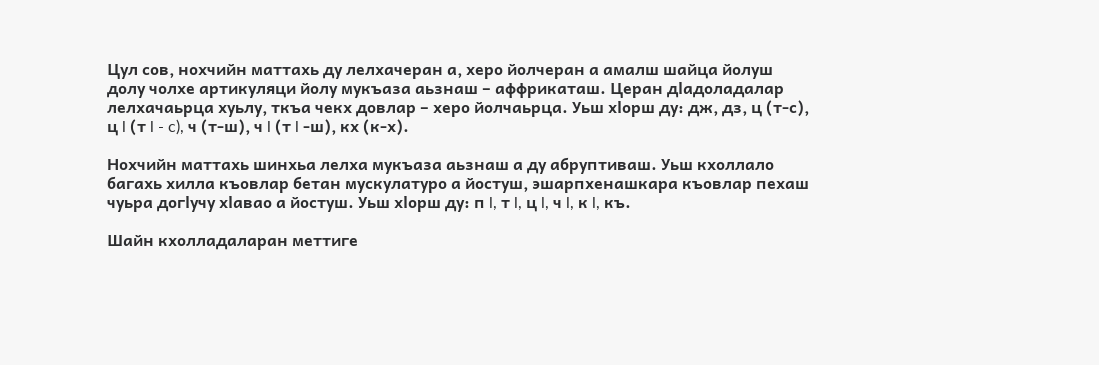Цул сов, нохчийн маттахь ду лелхачеран а, херо йолчеран а амалш шайца йолуш долу чолхе артикуляци йолу мукъаза аьзнаш – аффрикаташ. Церан дlадоладалар лелхачаьрца хуьлу, ткъа чекх довлар – херо йолчаьрца. Уьш хlорш ду: дж, дз, ц (т-с), ц l (т l - c), ч (т-ш), ч l (т l -ш), кх (к-х).

Нохчийн маттахь шинхьа лелха мукъаза аьзнаш а ду абруптиваш. Уьш кхоллало багахь хилла къовлар бетан мускулатуро а йостуш, эшарпхенашкара къовлар пехаш чуьра догlучу хlавао а йостуш. Уьш хlорш ду: п l, т l, ц l, ч l, к l, къ.

Шайн кхолладаларан меттиге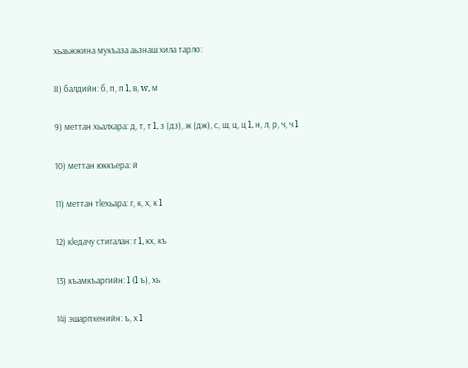хьаьжжина мукъаза аьзнаш хила тарло:

8) балдийн: б, п, п l, в, w, м

9) меттан хьалхара: д, т, т l, з (дз), ж (дж), с, ш, ц, ц l, н, л, р, ч, ч l

10) меттан юккъера: й

11) меттан тlехьара: г, к, х, к l

12) кlедачу стигалан: г l, кх, къ

13) къамкъаргийн: l (l ъ), хь

14) эшарпхенийн: ъ, х l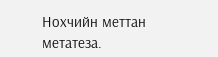Нохчийн меттан метатеза.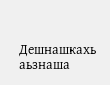Дешнашкахь аьзнаша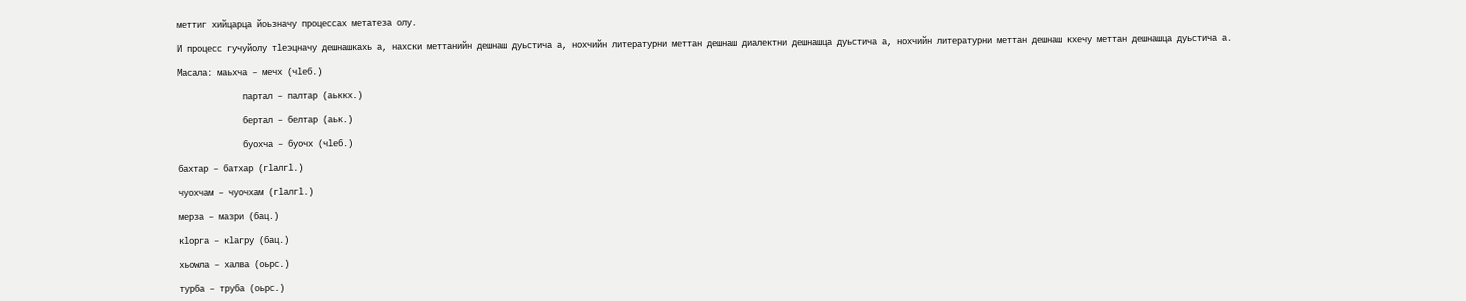меттиг хийцарца йоьзначу процессах метатеза олу.

И процесс гучуйолу тlеэцначу дешнашкахь а, нахски меттанийн дешнаш дуьстича а, нохчийн литературни меттан дешнаш диалектни дешнашца дуьстича а, нохчийн литературни меттан дешнаш кхечу меттан дешнашца дуьстича а.

Масала: маьхча – мечх (чlеб.)

             партал – палтар (аьккх.)

             бертал – белтар (аьк.)

             буохча – буочх (чlеб.)

бахтар – батхар (гlалгl.)

чуохчам – чуочхам (гlалгl.)

мерза – мазри (бац.)

кlорга – кlагру (бац.)

хьоwла – халва (оьрс.)

турба – труба (оьрс.)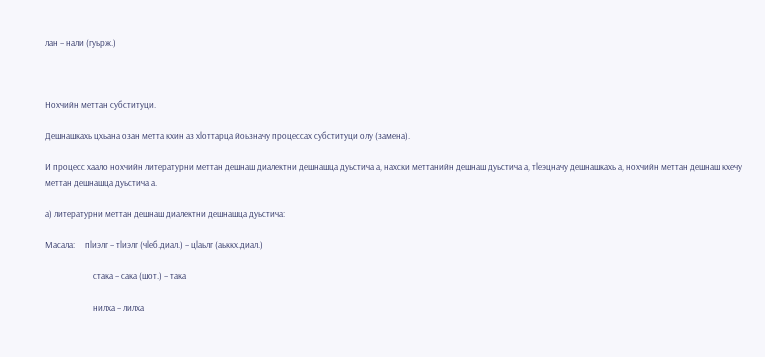лан – нали (гуьрж.)



Нохчийн меттан субституци.

Дешнашкахь цхьана озан метта кхин аз хlоттарца йоьзначу процессах субституци олу (замена).

И процесс хаало нохчийн литературни меттан дешнаш диалектни дешнашца дуьстича а, нахски меттанийн дешнаш дуьстича а, тlеэцначу дешнашкахь а, нохчийн меттан дешнаш кхечу меттан дешнашца дуьстича а.

а) литературни меттан дешнаш диалектни дешнашца дуьстича:

Масала:     пlиэлг – тlиэлг (чlеб.диал.) – цlаьлг (аьккх.диал.)

                        стака – сака (шот.) – така

                        нилха – лилха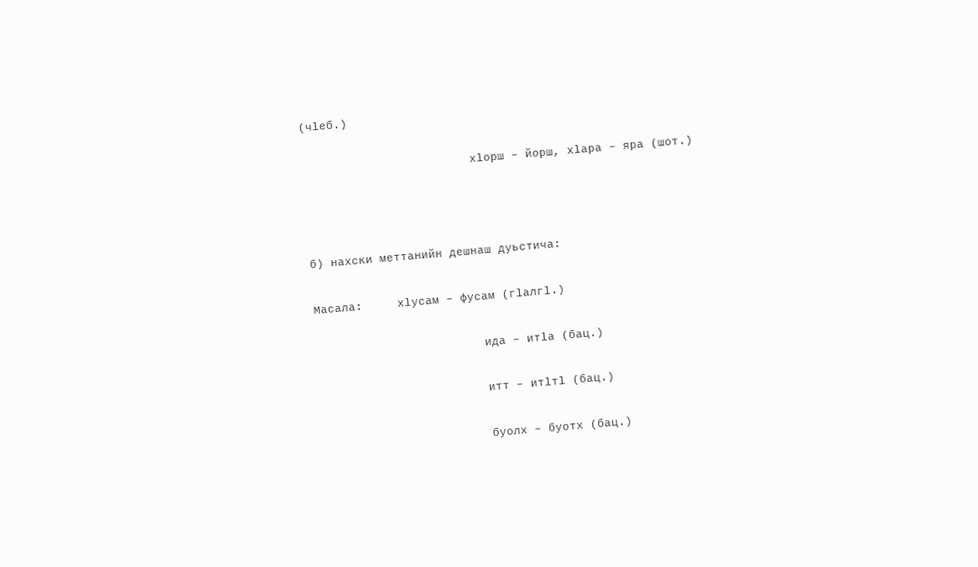(чlеб.)

                        хlорш – йорш, хlара – яра (шот.)



б) нахски меттанийн дешнаш дуьстича:

Масала:     хlусам – фусам (гlалгl.)

                        ида – итlа (бац.)

                        итт – итlтl (бац.)

                        буолх – буотх (бац.)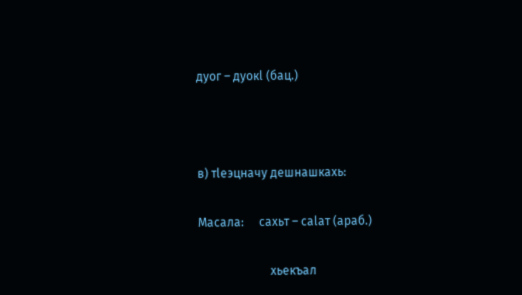дуог – дуокl (бац.)



в) тlеэцначу дешнашкахь:

Масала:     сахьт – саlат (араб.)

                        хьекъал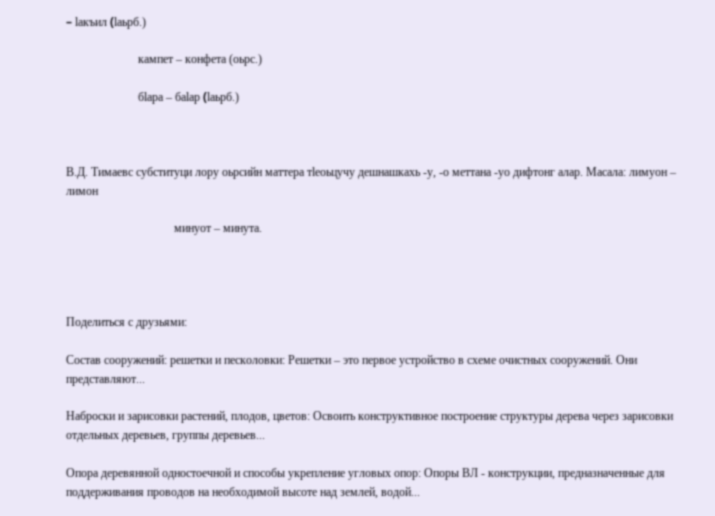– lакъил (lаьрб.)

                        кампет – конфета (оьрс.)

                        бlара – баlар (lаьрб.)



В.Д. Тимаевс субституци лору оьрсийн маттера тlеоьцучу дешнашкахь -у, -о меттана -уо дифтонг алар. Масала: лимуон – лимон

                                    минуот – минута.




Поделиться с друзьями:

Состав сооружений: решетки и песколовки: Решетки – это первое устройство в схеме очистных сооружений. Они представляют...

Наброски и зарисовки растений, плодов, цветов: Освоить конструктивное построение структуры дерева через зарисовки отдельных деревьев, группы деревьев...

Опора деревянной одностоечной и способы укрепление угловых опор: Опоры ВЛ - конструкции, предназначенные для поддерживания проводов на необходимой высоте над землей, водой...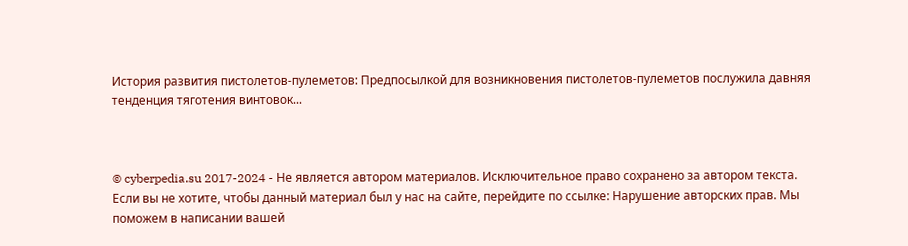История развития пистолетов-пулеметов: Предпосылкой для возникновения пистолетов-пулеметов послужила давняя тенденция тяготения винтовок...



© cyberpedia.su 2017-2024 - Не является автором материалов. Исключительное право сохранено за автором текста.
Если вы не хотите, чтобы данный материал был у нас на сайте, перейдите по ссылке: Нарушение авторских прав. Мы поможем в написании вашей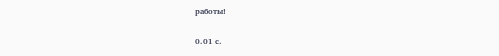работы!

0.01 с.